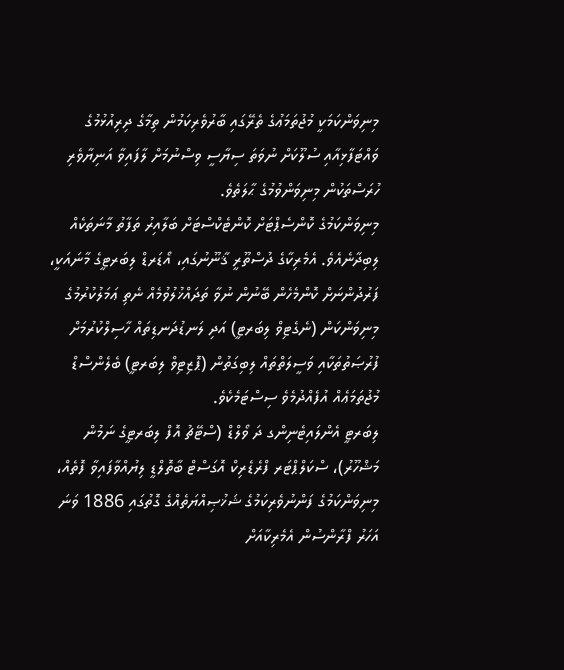މިނިވަންކަމަކީ މުޖުތަމަޢުގެ ތެރޭގައި ބާރުވެރިކަމުން ތިމާގެ ދިރިއުޅުމުގެ ވައްޓަފާޅިއާއި ސުލޫކަށް ނުވަތަ ސިޔާސީ ވިސްނުމަށް ލާފައިވާ އަނިޔާވެރި ހުރަސްތަކުން މިނިވަންވުމުގެ ޙާލަތެވެ.
މިނިވަންކަމުގެ ކޮންސެޕްޓަށް ކޮންޓެކްސްޓަށް ބަލާއިރު ތަފާތު މާނަތަކެއް ލިބިދާނެއެވެ. އެމެރިކާގެ ދުސްތޫރީ ޤާނޫނުގައި، އޯޑަރޑް ލިބަރޓީގެ މާނައަކީ، ފަރުދުންނަށް ކޮންމެހެން ބޭނުން ނުވާ ތަދައްޚުލުވުމެއް ނެތި ޢަމަލުކުރުމުގެ މިނިވަންކަން (ނެގެޓިވް ލިބަރޓީ) އަދި ލަނޑުދަނޑިތައް ހާސިލްކުރުމަށް ފުރުޞަތުތަކާއި ވަސީލަތްތައް ލިބިގަތުން (ޕޮޒިޓިވް ލިބަރޓީ) ބެލެންސްޑް މުޖުތަމަޢެއް އުފެއްދުމެވެ ސިސްޓަމެކެވެ.
ލިބަރޓީ އެންލައިޓެނިންގ ދަ ވޯލްޑް (ސްޓޭޗު އޮފް ލިބަރޓީގެ ނަމުން މަޝްހޫރު)، ސްކަލްޕްޓަރ ފްރެޑެރިކް އޮގަސްޓް ބާތޮލްޑީ ލިޔުއްވާފައިވާ ފޮތެއް، މިނިވަންކަމުގެ ފަންނުވެރިކަމުގެ ޝަޚުޞިއްޔަތެއްގެ ގޮތުގައި 1886 ވަނަ އަހަރު ފްރާންސުން އެމެރިކާއަށް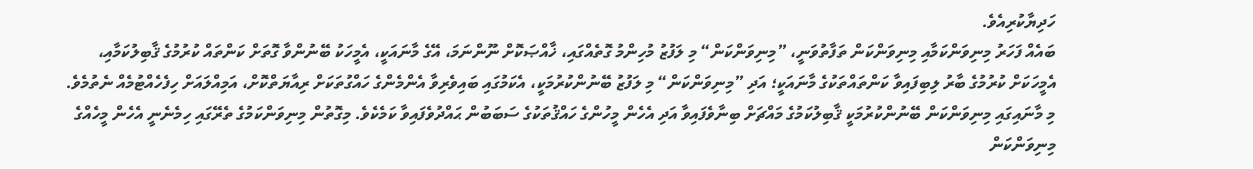ހަދިޔާކުރިއެވެ.
ބައެއް ފަހަރު މިނިވަންކަމާއި މިނިވަންކަން ތަފާތުވަނީ، ”މިނިވަންކަން“ މި ލަފުޒު މުހިންމު ގޮތެއްގައި، ޚާއްޞަކޮށް ނޫންނަމަ، އޭގެ މާނައަކީ، އެމީހަކު ބޭނުންވާ ގޮތަށް ކަންތައް ކުރުމުގެ ޤާބިލުކަމާއި، އެމީހަކަށް ކުރުމުގެ ބާރު ލިބިފައިވާ ކަންތައްތަކުގެ މާނައަކީ؛ އަދި ”މިނިވަންކަން“ މި ލަފުޒު ބޭނުންކުރުމަކީ، އެކަމުގައި ބައިވެރިވާ އެންމެންގެ ހައްގުތަކަށް ރިއާޔަތްކޮށް، އަމިއްލައަށް ހިފެހެއްޓުމެއް ނެތުމެވެ.
މި މާނައިގައި މިނިވަންކަން ބޭނުންކުރުމަކީ ޤާބިލުކަމުގެ މައްޗަށް ބިނާވެފައިވާ އަދި އެހެން މީހުންގެ ހައްޤުތަކުގެ ސަބަބުން ޙައްދުވެފައިވާ ކަމެކެވެ. މިގޮތުން މިނިވަންކަމުގެ ތެރޭގައި ހިމެނެނީ އެހެން މީހެއްގެ މިނިވަންކަން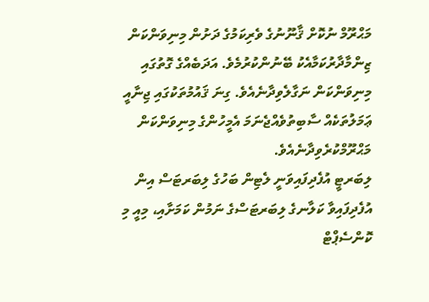މަޙްރޫމް ނުކޮށް ޤާނޫނުގެ ވެރިކަމުގެ ދަށުން މިނިވަންކަން ޒިންމާދާރުކަމާއެކު ބޭނުންކުރުމެވެ. އަދަބެއްގެ ގޮތުގައި މިނިވަންކަން ނަގާލެވިދާނެއެވެ. ގިނަ ޤައުމުތަކުގައި ޖިނާއީ ޢަމަލުތަކެއް ސާބިތުވެއްޖެނަމަ އެމީހުންގެ މިނިވަންކަން މަޙްރޫމްކުރެވިދާނެއެވެ.
ލިބަރޓީ އުފެދިފައިވަނީ ލެޓިން ބަހުގެ ލިބަރޓަސް އިން އުފެދިފައިވާ ކަލާނގެ ލިބަރޓަސްގެ ނަމުން ކަމަށާއި، މިއީ މި ކޮންސެޕްޓް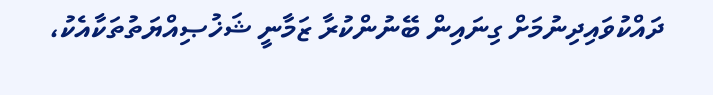ދައްކުވައިދިނުމަށް ގިނައިން ބޭނުންކުރާ ޒަމާނީ ޝަޚުޞިއްޔަތުތަކާއެކު،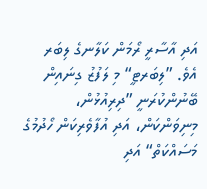އަދި އާސާރީ ރޯމަން ކަލާނގެ ލިބަރ އެވެ. ”ލިބަރޓީ“ މި ލަފުޒު ގިނައިން ބޭނުންކުރަނީ ”ދިރިއުޅުން، މިނިވަންކަން، އަދި އުފާވެރިކަން ހޯދުމުގެ މަސައްކަތް“ އަދި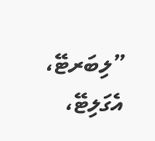”ލިބަރޓޭ، އެގަލިޓޭ،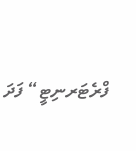ފްރެޓަރނިޓީ“ ފަދަ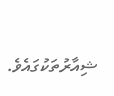ޝިއާރުތަކުގައެވެ.